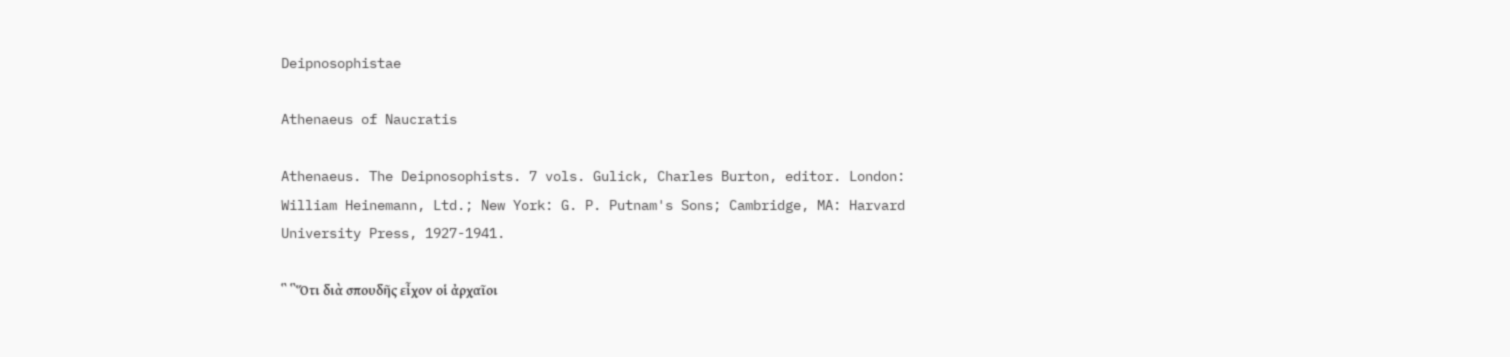Deipnosophistae

Athenaeus of Naucratis

Athenaeus. The Deipnosophists. 7 vols. Gulick, Charles Burton, editor. London: William Heinemann, Ltd.; New York: G. P. Putnam's Sons; Cambridge, MA: Harvard University Press, 1927-1941.

῝ ῝Ὅτι διὰ σπουδῆς εἶχον οἱ ἀρχαῖοι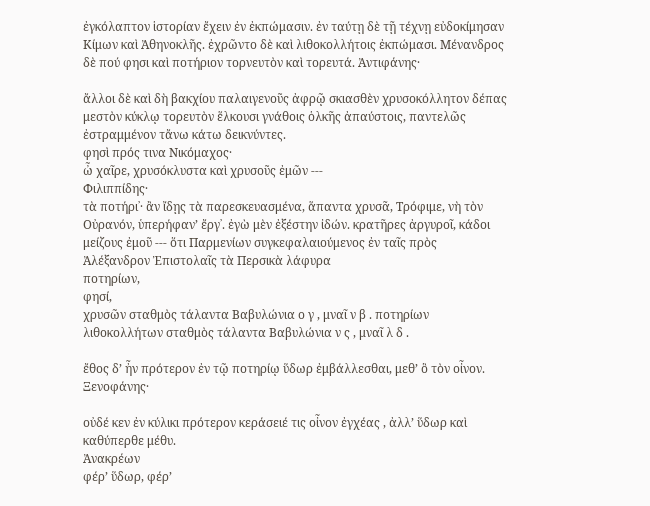ἐγκόλαπτον ἱστορίαν ἔχειν ἐν ἐκπώμασιν. ἐν ταύτῃ δὲ τῇ τέχνῃ εὐδοκίμησαν Κίμων καὶ Ἀθηνοκλῆς. ἐχρῶντο δὲ καὶ λιθοκολλήτοις ἐκπώμασι. Μένανδρος δὲ πού φησι καὶ ποτήριον τορνευτὸν καὶ τορευτά. Ἀντιφάνης·

ἄλλοι δὲ καὶ δὴ βακχίου παλαιγενοῦς ἀφρῷ σκιασθὲν χρυσοκόλλητον δέπας
μεστὸν κύκλῳ τορευτὸν ἕλκουσι γνάθοις ὁλκῆς ἀπαύστοις, παντελῶς ἐστραμμένον τἄνω κάτω δεικνύντες.
φησὶ πρός τινα Νικόμαχος·
ὦ χαῖρε, χρυσόκλυστα καὶ χρυσοῦς ἐμῶν ---
Φιλιππίδης·
τὰ ποτήρι᾽· ἂν ἴδῃς τὰ παρεσκευασμένα, ἅπαντα χρυσᾶ, Τρόφιμε, νὴ τὸν Οὐρανόν, ὑπερήφαν’ ἔργ᾽. ἐγὼ μὲν ἐξέστην ἰδών. κρατῆρες ἀργυροῖ, κάδοι μείζους ἐμοῦ --- ὅτι Παρμενίων συγκεφαλαιούμενος ἐν ταῖς πρὸς
Ἀλέξανδρον Ἐπιστολαῖς τὰ Περσικὰ λάφυρα
ποτηρίων,
φησί,
χρυσῶν σταθμὸς τάλαντα Βαβυλώνια ο γ , μναῖ ν β . ποτηρίων λιθοκολλήτων σταθμὸς τάλαντα Βαβυλώνια ν ς , μναῖ λ δ .

ἔθος δ’ ἦν πρότερον ἐν τῷ ποτηρίῳ ὕδωρ ἐμβάλλεσθαι, μεθ’ ὃ τὸν οἶνον. Ξενοφάνης·

οὐδέ κεν ἐν κύλικι πρότερον κεράσειέ τις οἶνον ἐγχέας , ἀλλ’ ὕδωρ καὶ καθύπερθε μέθυ.
Ἀνακρέων
φέρ’ ὕδωρ, φέρ’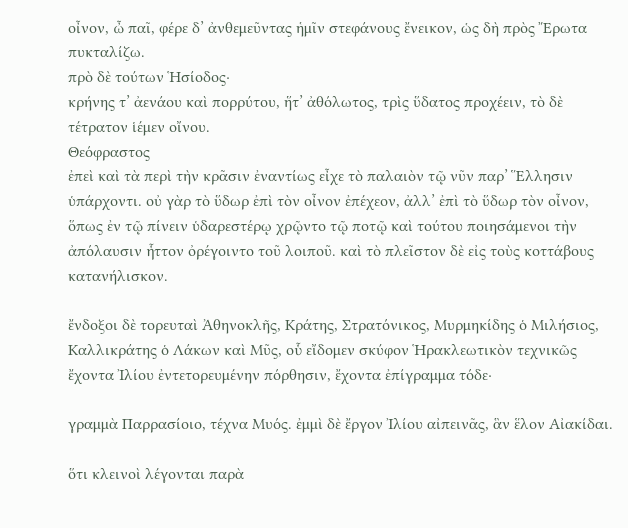οἶνον, ὦ παῖ, φέρε δ’ ἀνθεμεῦντας ἡμῖν στεφάνους ἔνεικον, ὡς δὴ πρὸς Ἔρωτα πυκταλίζω.
πρὸ δὲ τούτων Ἡσίοδος·
κρήνης τ’ ἀενάου καὶ πορρύτου, ἥτ’ ἀθόλωτος, τρὶς ὕδατος προχέειν, τὸ δὲ τέτρατον ἱέμεν οἴνου.
Θεόφραστος
ἐπεὶ καὶ τὰ περὶ τὴν κρᾶσιν ἐναντίως εἶχε τὸ παλαιὸν τῷ νῦν παρ’ Ἕλλησιν ὑπάρχοντι. οὐ γὰρ τὸ ὕδωρ ἐπὶ τὸν οἶνον ἐπέχεον, ἀλλ’ ἐπὶ τὸ ὕδωρ τὸν οἶνον, ὅπως ἐν τῷ πίνειν ὑδαρεστέρῳ χρῷντο τῷ ποτῷ καὶ τούτου ποιησάμενοι τὴν ἀπόλαυσιν ἧττον ὀρέγοιντο τοῦ λοιποῦ. καὶ τὸ πλεῖστον δὲ εἰς τοὺς κοττάβους κατανήλισκον.

ἔνδοξοι δὲ τορευταὶ Ἀθηνοκλῆς, Κράτης, Στρατόνικος, Μυρμηκίδης ὁ Μιλήσιος, Καλλικράτης ὁ Λάκων καὶ Μῦς, οὗ εἴδομεν σκύφον Ἡρακλεωτικὸν τεχνικῶς ἔχοντα Ἰλίου ἐντετορευμένην πόρθησιν, ἔχοντα ἐπίγραμμα τόδε·

γραμμὰ Παρρασίοιο, τέχνα Μυός. ἐμμὶ δὲ ἔργον Ἰλίου αἰπεινᾶς, ἃν ἕλον Αἰακίδαι.

ὅτι κλεινοὶ λέγονται παρὰ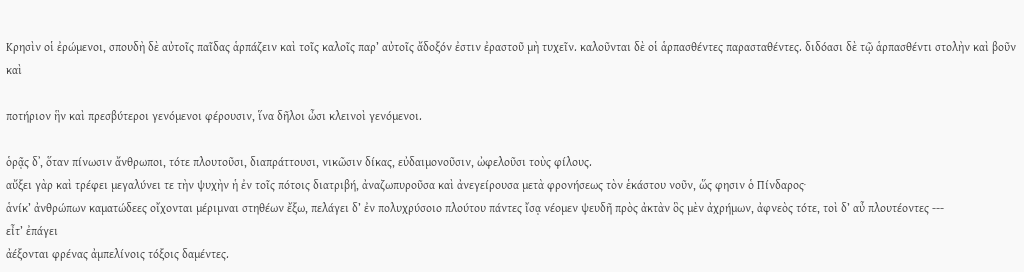Κρησὶν οἱ ἐρώμενοι, σπουδὴ δὲ αὐτοῖς παῖδας ἁρπάζειν καὶ τοῖς καλοῖς παρ’ αὐτοῖς ἄδοξόν ἐστιν ἐραστοῦ μὴ τυχεῖν. καλοῦνται δὲ οἱ ἁρπασθέντες παρασταθέντες. διδόασι δὲ τῷ ἁρπασθέντι στολὴν καὶ βοῦν καὶ

ποτήριον ἣν καὶ πρεσβύτεροι γενόμενοι φέρουσιν, ἵνα δῆλοι ὦσι κλεινοὶ γενόμενοι.

ὁρᾷς δ᾽, ὅταν πίνωσιν ἄνθρωποι, τότε πλουτοῦσι, διαπράττουσι, νικῶσιν δίκας, εὐδαιμονοῦσιν, ὠφελοῦσι τοὺς φίλους.
αὔξει γὰρ καὶ τρέφει μεγαλύνει τε τὴν ψυχὴν ἡ ἐν τοῖς πότοις διατριβή, ἀναζωπυροῦσα καὶ ἀνεγείρουσα μετὰ φρονήσεως τὸν ἑκάστου νοῦν, ὥς φησιν ὁ Πίνδαρος·
ἁνίκ’ ἀνθρώπων καματώδεες οἴχονται μέριμναι στηθέων ἔξω, πελάγει δ’ ἐν πολυχρύσοιο πλούτου πάντες ἴσᾳ νέομεν ψευδῆ πρὸς ἀκτὰν ὃς μὲν ἀχρήμων, ἀφνεὸς τότε, τοὶ δ’ αὖ πλουτέοντες ---
εἶτ’ ἐπάγει
ἀέξονται φρένας ἀμπελίνοις τόξοις δαμέντες.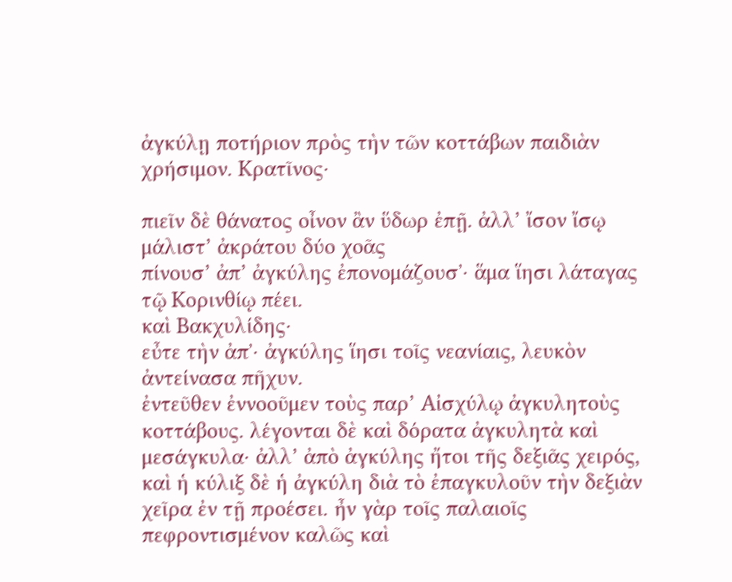ἀγκύλῃ ποτήριον πρὸς τὴν τῶν κοττάβων παιδιὰν χρήσιμον. Κρατῖνος·

πιεῖν δὲ θάνατος οἶνον ἂν ὕδωρ ἐπῇ. ἀλλ’ ἴσον ἴσῳ μάλιστ’ ἀκράτου δύο χοᾶς
πίνουσ’ ἀπ’ ἀγκύλης ἐπονομάζουσ᾽· ἅμα ἵησι λάταγας τῷ Κορινθίῳ πέει.
καὶ Βακχυλίδης·
εὖτε τὴν ἀπ᾽· ἀγκύλης ἵησι τοῖς νεανίαις, λευκὸν ἀντείνασα πῆχυν.
ἐντεῦθεν ἐννοοῦμεν τοὺς παρ’ Αἰσχύλῳ ἀγκυλητοὺς κοττάβους. λέγονται δὲ καὶ δόρατα ἀγκυλητὰ καὶ μεσάγκυλα· ἀλλ’ ἀπὸ ἀγκύλης ἤτοι τῆς δεξιᾶς χειρός, καὶ ἡ κύλιξ δὲ ἡ ἀγκύλη διὰ τὸ ἐπαγκυλοῦν τὴν δεξιὰν χεῖρα ἐν τῇ προέσει. ἦν γὰρ τοῖς παλαιοῖς πεφροντισμένον καλῶς καὶ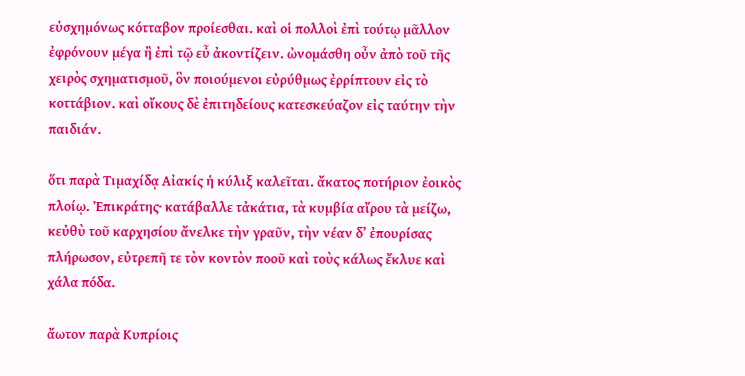εὐσχημόνως κότταβον προίεσθαι. καὶ οἱ πολλοὶ ἐπὶ τούτῳ μᾶλλον ἐφρόνουν μέγα ἢ ἐπὶ τῷ εὖ ἀκοντίζειν. ὠνομάσθη οὖν ἀπὸ τοῦ τῆς χειρὸς σχηματισμοῦ, ὃν ποιούμενοι εὐρύθμως ἐρρίπτουν εἰς τὸ κοττάβιον. καὶ οἴκους δὲ ἐπιτηδείους κατεσκεύαζον εἰς ταύτην τὴν παιδιάν.

ὅτι παρὰ Τιμαχίδᾳ Αἰακίς ἡ κύλιξ καλεῖται. ἄκατος ποτήριον ἐοικὸς πλοίῳ. Ἐπικράτης· κατάβαλλε τἀκάτια, τὰ κυμβία αἴρου τὰ μείζω, κεὐθὺ τοῦ καρχησίου ἄνελκε τὴν γραῦν, τὴν νέαν δ’ ἐπουρίσας
πλήρωσον, εὐτρεπῆ τε τὸν κοντὸν ποοῦ καὶ τοὺς κάλως ἔκλυε καὶ χάλα πόδα.

ἄωτον παρὰ Κυπρίοις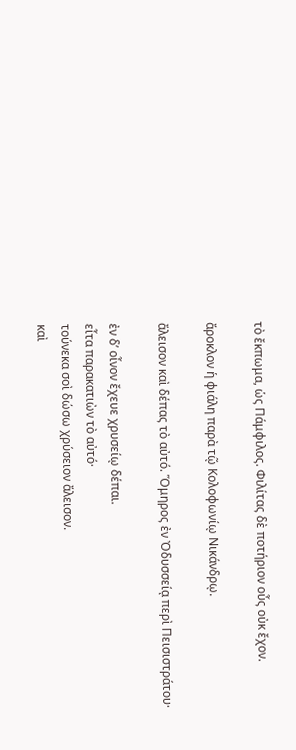τὸ ἔκπωμα, ὡς Πάμφιλος. Φιλίτας δὲ ποτήριον οὖς οὐκ ἔχον.

ἄροκλον ἡ φιάλη παρὰ τῷ Κολοφωνίῳ Νικάνδρῳ.

ἄλεισον καὶ δέπας τὸ αὐτό. Ὅμηρος ἐν Ὀδυσσείᾳ περὶ Πεισιστράτου·

ἐν δ’ οἶνον ἔχευε χρυσείῳ δέπαι.
εἶτα παρακατιὼν τὸ αὐτό·
τούνεκα σοὶ δώσω χρύσειον ἄλεισον.
καὶ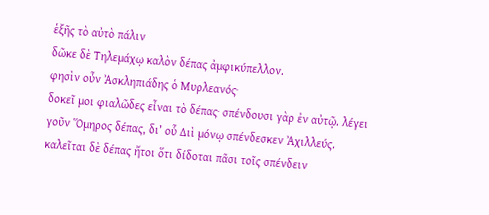ἑξῆς τὸ αὐτὸ πάλιν
δῶκε δὲ Τηλεμάχῳ καλὸν δέπας ἀμφικύπελλον.
φησὶν οὖν Ἀσκληπιάδης ὁ Μυρλεανός·
δοκεῖ μοι φιαλῶδες εἶναι τὸ δέπας· σπένδουσι γὰρ ἐν αὐτῷ. λέγει γοῦν Ὅμηρος δέπας, δι’ οὗ Διὶ μόνῳ σπένδεσκεν Ἀχιλλεύς. καλεῖται δὲ δέπας ἤτοι ὅτι δίδοται πᾶσι τοῖς σπένδειν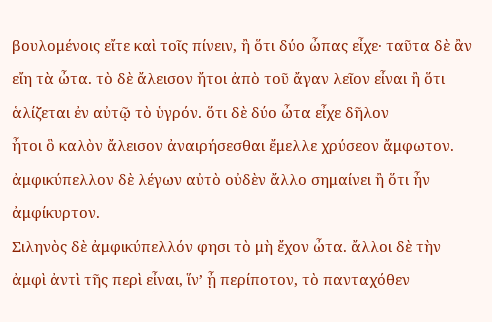βουλομένοις εἴτε καὶ τοῖς πίνειν, ἢ ὅτι δύο ὦπας εἶχε· ταῦτα δὲ ἂν εἴη τὰ ὦτα. τὸ δὲ ἄλεισον ἤτοι ἀπὸ τοῦ ἄγαν λεῖον εἶναι ἢ ὅτι ἁλίζεται ἐν αὐτῷ τὸ ὑγρόν. ὅτι δὲ δύο ὦτα εἶχε δῆλον
ἦτοι ὃ καλὸν ἄλεισον ἀναιρήσεσθαι ἔμελλε χρύσεον ἄμφωτον.
ἀμφικύπελλον δὲ λέγων αὐτὸ οὐδὲν ἄλλο σημαίνει ἢ ὅτι ἦν ἀμφίκυρτον.
Σιληνὸς δὲ ἀμφικύπελλόν φησι τὸ μὴ ἔχον ὦτα. ἄλλοι δὲ τὴν ἀμφὶ ἀντὶ τῆς περὶ εἶναι, ἵν’ ᾖ περίποτον, τὸ πανταχόθεν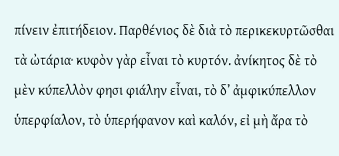πίνειν ἐπιτήδειον. Παρθένιος δὲ διὰ τὸ περικεκυρτῶσθαι τὰ ὠτάρια· κυφὸν γὰρ εἶναι τὸ κυρτόν. ἀνίκητος δὲ τὸ μὲν κύπελλὸν φησι φιάλην εἶναι, τὸ δ’ ἀμφικύπελλον ὑπερφίαλον, τὸ ὑπερήφανον καὶ καλόν, εἰ μὴ ἄρα τὸ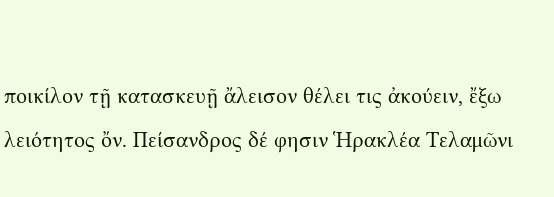ποικίλον τῇ κατασκευῇ ἄλεισον θέλει τις ἀκούειν, ἔξω λειότητος ὄν. Πείσανδρος δέ φησιν Ἡρακλέα Τελαμῶνι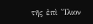τῆς ἐπὶ Ἴλιον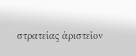στρατείας ἀριστεῖον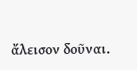ἄλεισον δοῦναι.